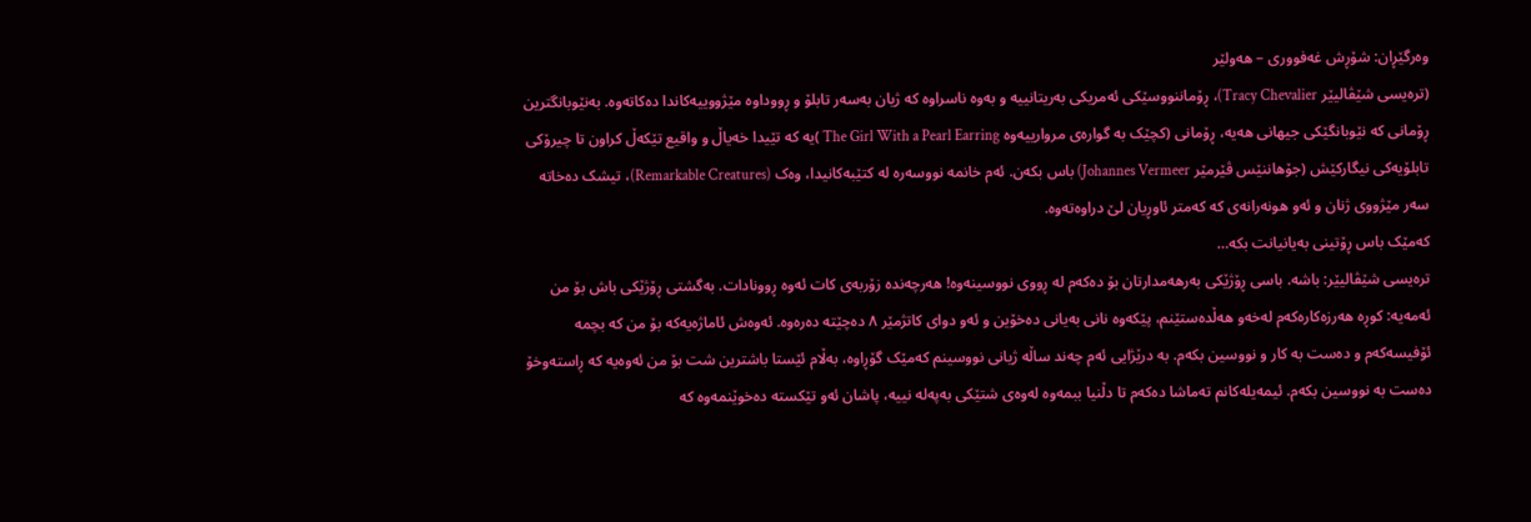وەرگێڕان: شۆڕش غەفووری – هەولێر
(ترەیسی شێڤالیێر Tracy Chevalier)، ڕۆماننووسێکی ئەمریکی بەریتانییە و بەوە ناسراوە کە ژیان بەسەر تابلۆ و ڕووداوە مێژووییەکاندا دەكاتەوە. بەنێوبانگترین ڕۆمانی كە نێوبانگێكی جیهانی هەیە، ڕۆمانی (کچێک بە گوارەی مروارییەوە The Girl With a Pearl Earring )یە کە تێیدا خەیاڵ و واقیع تێكەڵ كراون تا چیرۆكی تابلۆیەکی نیگاركێش (جۆهاننێس ڤێرمێر Johannes Vermeer) باس بكەن. ئەم خانمە نووسەرە لە کتێبەکانیدا، وەک (Remarkable Creatures)، تیشک دەخاتە سەر مێژووی ژنان و ئەو هونەرانەی کە کەمتر ئاوڕیان لێ دراوەتەوە.
کەمێک باس ڕۆتینی بەیانیانت بکە…
ترەیسی شێڤالیێر: باشە. باسی ڕۆژێكی بەرهەمدارتان بۆ دەكەم لە ڕووی نووسینەوە! هەرچەندە زۆربەی کات ئەوە ڕوونادات. بەگشتی ڕۆژێكی باش بۆ من ئەمەیە: کوڕە هەرزەکارەکەم لەخەو هەڵدەستێنم، پێکەوە نانی بەیانی دەخۆین و ئەو دوای کاتژمێر ٨ دەچێتە دەرەوە. ئەوەش ئاماژەیەكە بۆ من کە بچمە ئۆفیسەکەم و دەست بە كار و نووسین بکەم. بە درێژایی ئەم چەند ساڵە ژیانی نووسینم کەمێک گۆڕاوە، بەڵام ئێستا باشترین شت بۆ من ئەوەیە کە ڕاستەوخۆ دەست بە نووسین بکەم. ئیمەیلەکانم تەماشا دەكەم تا دڵنیا ببمەوە لەوەی شتێکی بەپەلە نییە، پاشان ئەو تێكستە دەخوێنمەوە کە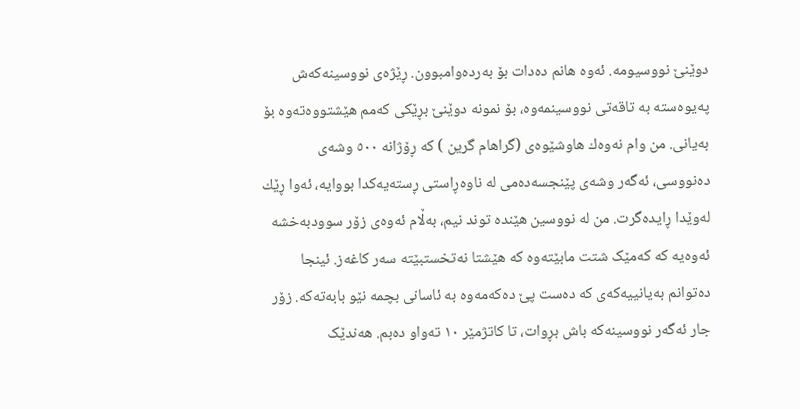دوێنێ نووسیومە. ئەوە هانم دەدات بۆ بەردەوامبوون. ڕێژەی نووسینەكەش پەیوەستە بە تاقەتی نووسینمەوە، بۆ نمونە دوێنێ بڕێکی کەمم هێشتووەتەوە بۆ بەیانی. من وام نەوەك هاوشێوەی (گراهام گرین ) كە ڕۆژانە ٥٠٠ وشەی دەنووسی، ئەگەر وشەی پێنجسەدەمی لە ناوەڕاستی ڕستەیەکدا بووایە، ئەوا ڕێك لەوێدا ڕایدەگرت. من لە نووسین هێندە توند نیم، بەڵام ئەوەی زۆر سوودبەخشە ئەوەیە کە کەمێک شتت مابێتەوە کە هێشتا نەتخستبێتە سەر کاغەز. ئینجا دەتوانم بەیانییەكەی كە دەست پێ دەكەمەوە بە ئاسانی بچمە نێو بابەتەكە. زۆر جار ئەگەر نووسینەکە باش بڕوات، تا کاتژمێر ١٠ تەواو دەبم. هەندێک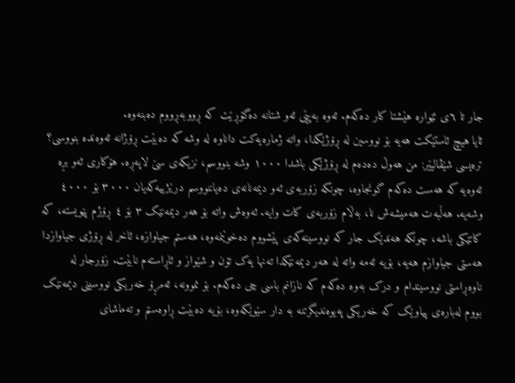جار تا ٦ی ئێوارە هێشتا کار دەکەم. ئەوە بەپێی ئەو شتانە دەگۆڕێت کە ڕووبەڕووم دەبنەوە.
ئایا هیچ ئاستێكت هەیە بۆ نووسین لە ڕۆژێكدا، واتە ژمارەیەكت داناوە لە وشە كە دەبێت ڕۆژانە ئەوەندە بنووسی؟
ترەیسی شێڤالیێر: من هەوڵ دەدەم لە ڕۆژێکی باشدا ١٠٠٠ وشە بنووسم، نزیکەی سێ لاپەڕە. هۆکاری ئەو بڕە ئەوەیە کە هەست دەکەم گونجاوە، چونکە زۆربەی ئەو دیمەنانەی دەیاننووسم درێژییەکەیان ٣٠٠٠ بۆ ٤٠٠٠ وشەیە. هەڵبەت هەمیشەش نا، بەڵام زۆربەی كات وایە. ئەوەش واتە بۆ هەر دیمەنێک ٣ بۆ ٤ ڕۆژم پێویستە، كە كاتێكی باشە، چونکە هەندێک جار كە نووسینەكەی پێشووم دەخوێنمەوە، هەستم جیاوازە، ئاخر لە ڕۆژی جیاوازدا هەستی جیاوازم هەیە، بۆیە ئەمە واتە لە هەر دیمەنێکدا تەنها یەک تۆن و شێواز و ئاڕاستەم نابێت. زۆرجار لە ناوەڕاستی نووسیندام و درک بەوە دەکەم کە نازانم باسی چی دەکەم. بۆ نموونە، ئەمڕۆ خەریکی نووسینی دیمەنێک بووم لەبارەی پیاوێک کە خەریکی پەیوەندیگرتنە بە دار سێوێكەوە، بۆیە دەبێت ڕاوەستم و تەماشای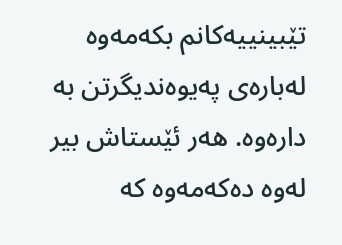تێبینییەکانم بکەمەوە لەبارەی پەیوەندیگرتن بە دارەوە. هەر ئێستاش بیر لەوە دەكەمەوە کە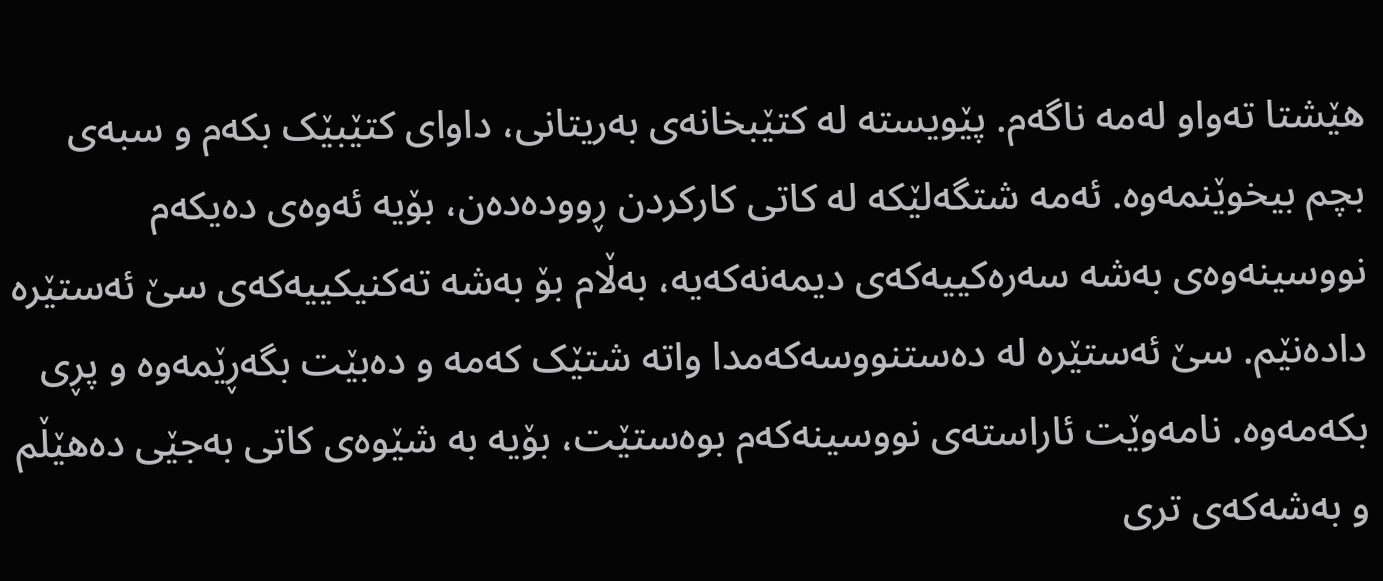هێشتا تەواو لەمە ناگەم. پێویستە لە کتێبخانەی بەریتانی، داوای کتێبێک بکەم و سبەی بچم بیخوێنمەوە. ئەمە شتگەلێکە لە کاتی کارکردن ڕوودەدەن، بۆیە ئەوەی دەیکەم نووسینەوەی بەشە سەرەکییەکەی دیمەنەکەیە، بەڵام بۆ بەشە تەکنیکییەکەی سێ ئەستێرە دادەنێم. سێ ئەستێرە لە دەستنووسەکەمدا واتە شتێک کەمە و دەبێت بگەڕێمەوە و پڕی بکەمەوە. نامەوێت ئاراستەی نووسینەکەم بوەستێت، بۆیە بە شێوەی كاتی بەجێی دەهێڵم و بەشەکەی تری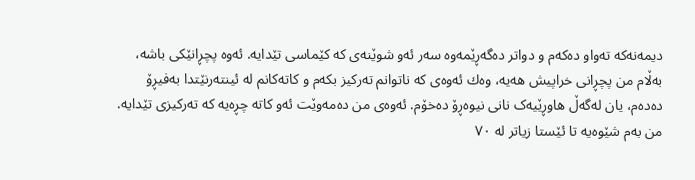دیمەنەکە تەواو دەکەم و دواتر دەگەڕێمەوە سەر ئەو شوێنەی كە كێماسی تێدایە. ئەوە پچڕانێکی باشە، بەڵام من پچڕانی خراپیش هەیە، وەك ئەوەی کە ناتوانم تەرکیز بکەم و کاتەکانم لە ئینتەرنێتدا بەفیڕۆ دەدەم، یان لەگەڵ هاوڕێیەک نانی نیوەڕۆ دەخۆم. ئەوەی من دەمەوێت ئەو کاتە چڕەیە کە تەرکیزی تێدایە.
من بەم شێوەیە تا ئێستا زیاتر لە ٧٠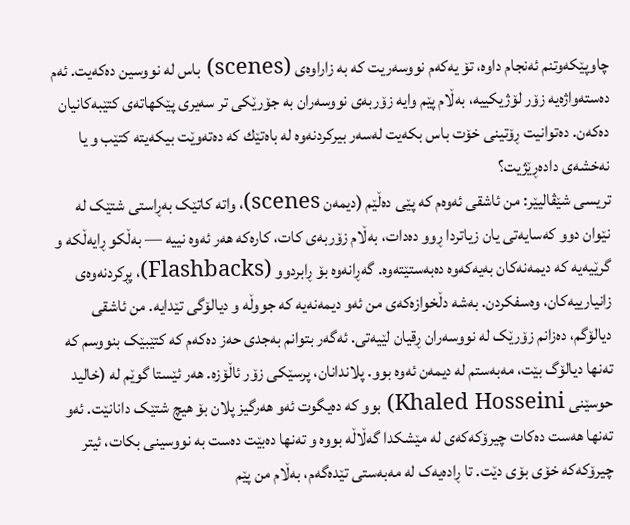چاوپێکەوتنم ئەنجام داوە، تۆ یەکەم نووسەریت کە بە زاراوەی (scenes) باس لە نووسین دەکەیت. ئەم دەستەواژەیە زۆر لۆژیکییە، بەڵام پێم وایە زۆربەی نووسەران بە جۆرێکی تر سەیری پێکهاتەی کتێبەکانیان دەکەن. دەتوانیت ڕۆتینی خۆت باس بکەیت لەسەر بیركردنەوە لە باەتێك كە دەتەوێت بیكەیتە كتێب و یا نەخشەی دادەڕێژیت؟
تریسی شێڤالیێر: من ئاشقی ئەوەم کە پێی دەڵێم (دیمەن scenes)، واتە کاتێک بەڕاستی شتێک لە نێوان دوو کەسایەتی یان زیاتردا ڕوو دەدات، بەڵام زۆربەی کات، کارەکە هەر ئەوە نییە — بەڵکو ڕایەڵكە و گرێیەیە کە دیمەنەکان بەیەکەوە دەبەستێتەوە. گەڕانەوە بۆ ڕابردوو (Flashbacks)، پڕکردنەوەی زانیارییەکان، وەسفکردن. بەشە دڵخوازەکەی من ئەو دیمەنەیە کە جووڵە و دیالۆگی تێدایە. من ئاشقی دیالۆگم، دەزانم زۆرێک لە نووسەران ڕقیان لێیەتی. ئەگەر بتوانم بەجدی حەز دەكەم كە کتێبێک بنووسم كە تەنها دیالۆگ بێت، مەبەستم لە دیمەن ئەوە بوو. پلاندانان، پرسێکی زۆر ئاڵۆزە. هەر ئێستا گوێم لە (خالید حوسێنی Khaled Hosseini) بوو كە دەیگوت ئەو هەرگیز پلان بۆ هیچ شتێک دانانێت. ئەو تەنها هەست دەکات چیرۆکەکەی لە مێشكدا گەڵاڵە بووە و تەنها دەبێت دەست بە نووسینی بکات، ئیتر چیرۆکەکە خۆی بۆی دێت. تا ڕادەیەک لە مەبەستی تێدەگەم، بەڵام من پێم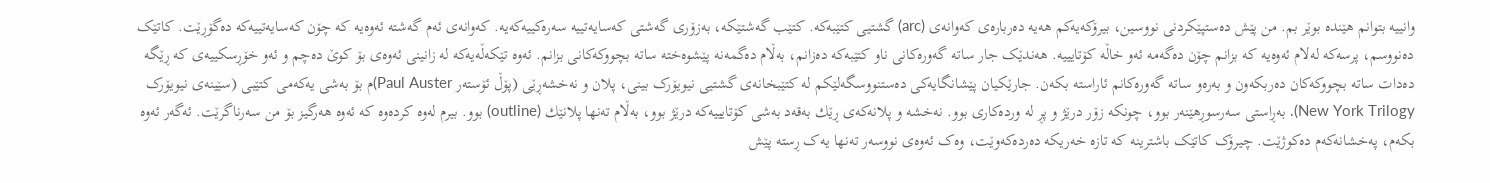وانییە بتوانم هێندە بوێر بم. من پێش دەستپێکردنی نووسین، بیرۆکەیەکم هەیە دەربارەی کەوانەی (arc) گشتیی کتێبەکە. کتێب گەشتێکە، بەزۆری گەشتی کەسایەتییە سەرەکییەکەیە. کەوانەی ئەم گەشتە ئەوەیە کە چۆن کەسایەتییەکە دەگۆڕێت. کاتێک دەنووسم، پرسەكە لەلام ئەوەیە كە بزانم چۆن دەگەمە ئەو خاڵە کۆتایییە. هەندێک جار ساتە گەورەکانی ناو کتێبەکە دەزانم، بەڵام دەگمەنە پێشوەختە ساتە بچووکەکانی بزانم. ئەوە تێکەڵەیەکە لە زانینی ئەوەی بۆ کوێ دەچم و ئەو خۆڕسکییەی کە ڕێگە دەدات ساتە بچووکەکان دەربکەون و بەرەو ساتە گەورەکانم ئاراستە بكەن. جارێکیان پێشانگایەکی دەستنووسگەلێكم لە کتێبخانەی گشتیی نیویۆرک بینی، پلان و نەخشەڕێی (پۆڵ ئۆستەر Paul Auster)م بۆ بەشی یەکەمی كتێبی (سێینەی نیویۆرک New York Trilogy). بەڕاستی سەرسوڕهێنەر بوو، چونکە زۆر درێژ و پڕ لە وردەکاری بوو. نەخشە و پلانەكەی ڕێك بەقەد بەشی کۆتایییەکە درێژ بوو، بەڵام تەنها پلانێك (outline) بوو. بیرم لەوە کردەوە كە ئەوە هەرگیز بۆ من سەرناگرێت. ئەگەر ئەوە بکەم، پەخشانەکەم دەکوژێت. چیرۆک کاتێک باشترینە کە تازە خەریکە دەردەکەوێت، وەک ئەوەی نووسەر تەنها یەک ڕستە پێش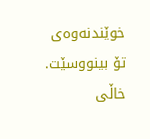خوێندنەوەی تۆ بینووسێت.
خاڵی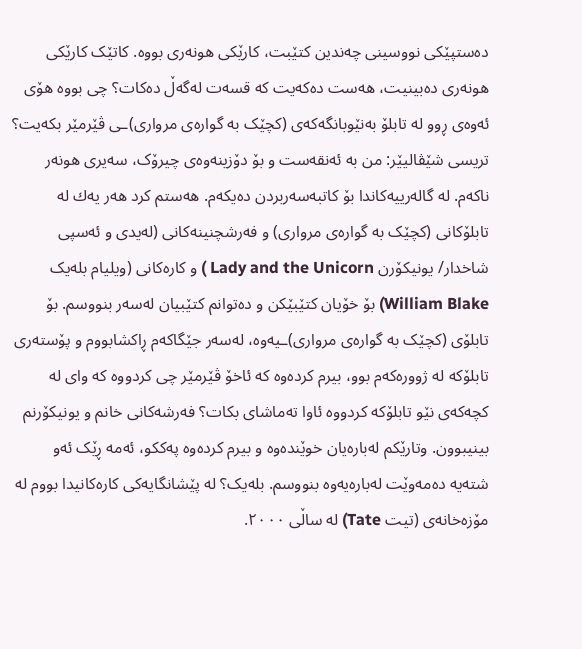دەستپێکی نووسینی چەندین کتێبت، کارێکی هونەری بووە. کاتێک کارێکی هونەری دەبینیت، هەست دەكەیت كە قسەت لەگەڵ دەكات؟ چی بووە هۆی ئەوەی ڕوو لە تابلۆ بەنێوبانگەكەی (کچێک بە گوارەی مرواری)ـی ڤێرمێر بكەیت؟
تریسی شێڤالیێر: من بە ئەنقەست و بۆ دۆزینەوەی چیرۆک، سەیری هونەر ناکەم. لە گالەرییەکاندا بۆ کاتبەسەربردن دەیکەم. هەستم كرد هەر یەك لە تابلۆكانی (کچێک بە گوارەی مرواری) و فەرشچنینەکانی (لەیدی و ئەسپی شاخدار/ یونیکۆرن Lady and the Unicorn ) و کارەکانی (ویلیام بلەیک William Blake) بۆ خۆیان كتێبێكن و دەتوانم كتێبیان لەسەر بنووسم. بۆ تابلۆی (کچێک بە گوارەی مرواری)ـیەوە، لەسەر جێگاکەم ڕاکشابووم و پۆستەری تابلۆکە لە ژوورەکەم بوو، بیرم کردەوە كە ئاخۆ ڤێرمێر چی کردووە کە وای لە كچەكەی نێو تابلۆكە كردووە ئاوا تەماشای بكات؟ فەرشەکانی خانم و یونیکۆرنم بینیبوون. وتارێکم لەبارەیان خوێندەوە و بیرم کردەوە پەککو، ئەمە ڕێک ئەو شتەیە دەمەوێت لەبارەیەوە بنووسم. بلەیک؟ لە پێشانگایەکی کارەکانیدا بووم لە مۆزەخانەی (تیت Tate) لە ساڵی ٢٠٠٠.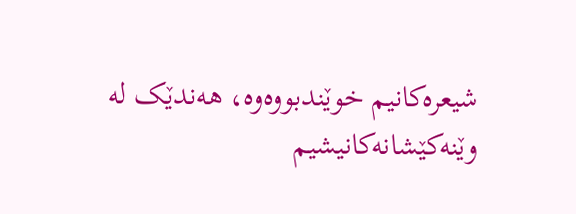شیعرەكانیم خوێندبووەوە، هەندێک لە وێنەکێشانەکانیشیم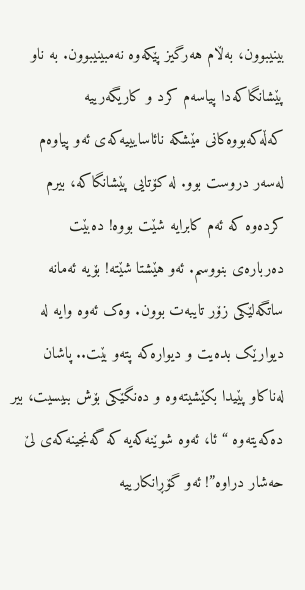بینیبوون، بەڵام هەرگیز پێکەوە نەمبینیبوون. بە ناو پێشانگاکەدا پیاسەم کرد و کاریگەرییە کەڵەکەبووەکانی مێشکە نائاسایییەکەی ئەو پیاوەم لەسەر دروست بوو. لە کۆتایی پێشانگاکە، بیرم کردەوە كە ئەم کابرایە شێت بووە! دەبێت دەربارەی بنووسم. ئەو هێشتا شێتە! بۆیە ئەمانە ساتگەلێکی زۆر تایبەت بوون. وەک ئەوە وایە لە دیوارێک بدەیت و دیوارەکە پتەو بێت.. پاشان لەناکاو پێیدا بكێشیتەوە و دەنگێکی بۆش ببیسیت، بیر دەکەیتەوە “ئا، ئەوە شوێنەکەیە کە گەنجینەکەی لێ حەشار دراوە”! ئەو گۆڕانکارییە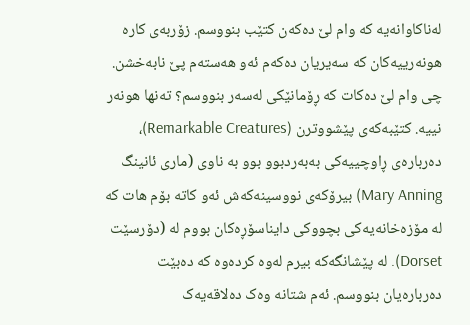لەناکاوانەیە كە وام لێ دەكەن كتێب بنووسم. زۆربەی کارە هونەرییەکان کە سەیریان دەکەم ئەو هەستەم پێ نابەخشن. چی وام لێ دەکات كە ڕۆمانێکی لەسەر بنووسم؟ تەنها هونەر نییە. کتێبەکەی پێشووترن (Remarkable Creatures)، دەربارەی ڕاوچییەکی بەبەردبوو بوو بە ناوی (ماری ئانینگ Mary Anning) بیرۆکەی نووسینەكەش ئەو کاتە بۆم هات کە لە مۆزەخانەیەکی بچووکی دایناسۆڕەكان بووم لە (دۆرسێت Dorset). لە پێشانگەكە بیرم لەوە کردەوە كە دەبێت دەربارەیان بنووسم. ئەم شتانە وەک دەلاقەیەک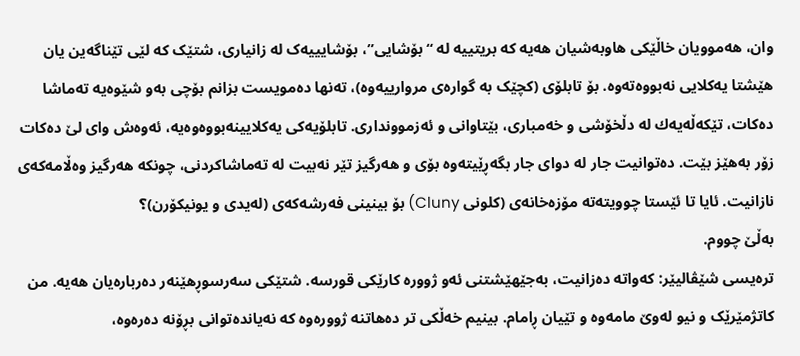وان، هەموویان خاڵێکی هاوبەشیان هەیە کە بریتییە لە “بۆشایی”، بۆشایییەک لە زانیاری، شتێک کە لێی تێناگەین یان هێشتا یەکلایی نەبووەتەوە. بۆ تابلۆی (كچێک بە گوارەی مروارییەوە)، تەنها دەمویست بزانم بۆچی بەو شێوەیە تەماشا دەکات، تێکەڵەیەك لە دڵخۆشی و خەمباری، بێتاوانی و ئەزموونداری. تابلۆیەکی یەکلایینەبووەوەیە، ئەوەش وای لێ دەکات زۆر بەهێز بێت. دەتوانیت جار لە دوای جار بگەڕێیتەوە بۆی و هەرگیز تێر نەبیت لە تەماشاكردنی، چونکە هەرگیز وەڵامەکەی نازانیت. ئایا تا ئێستا چوویتەتە مۆزەخانەی (کلونی Cluny) بۆ بینینی فەرشەكەی (لەیدی و یونیکۆرن)؟
بەڵێ چووم.
ترەیسی شێڤالیێر: کەواتە دەزانیت، بەجێهێشتنی ئەو ژوورە کارێکی قورسە. شتێکی سەرسوڕهێنەر دەربارەیان هەیە. من کاتژمێرێک و نیو لەوێ مامەوە و تێیان ڕامام. بینیم خەڵکی تر دەهاتنە ژوورەوە كە نەیاندەتوانی بڕۆنە دەرەوە،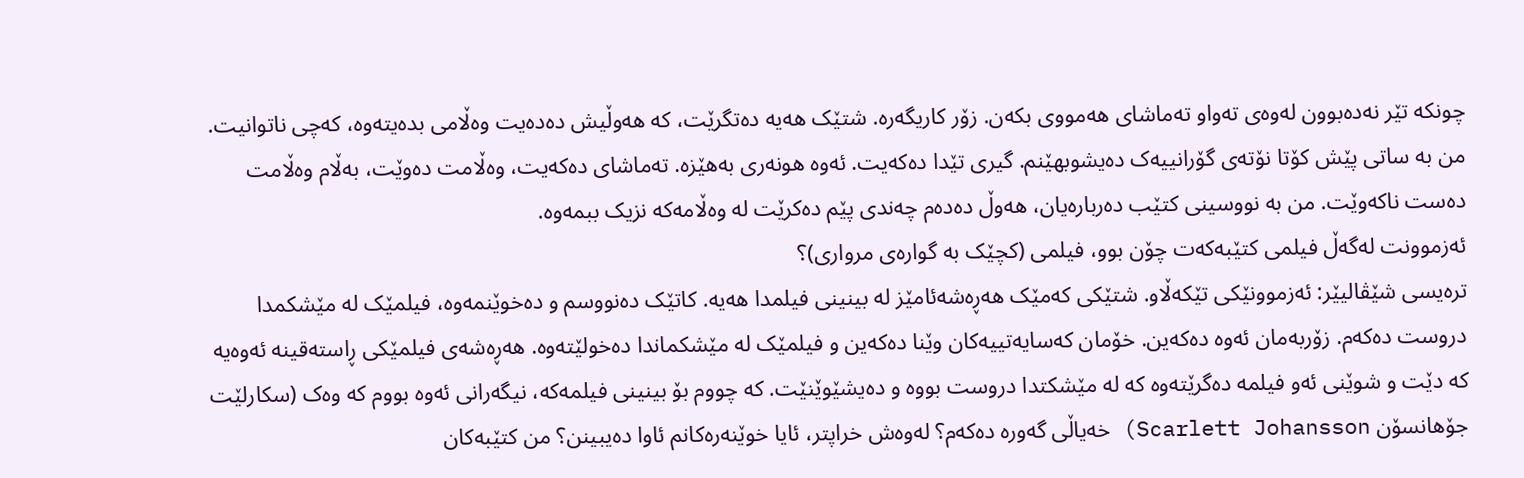چونکە تێر نەدەبوون لەوەی تەواو تەماشای هەمووی بكەن. زۆر کاریگەرە. شتێک هەیە دەتگرێت، کە هەوڵیش دەدەیت وەڵامی بدەیتەوە، كەچی ناتوانیت. من بە ساتی پێش کۆتا نۆتەی گۆرانییەک دەیشوبهێنم. گیری تێدا دەكەیت. ئەوە هونەری بەهێزە. تەماشای دەکەیت، وەڵامت دەوێت، بەڵام وەڵامت دەست ناکەوێت. من بە نووسینی کتێب دەربارەیان، هەوڵ دەدەم چەندی پێم دەكرێت لە وەڵامەکە نزیک ببمەوە.
ئەزموونت لەگەڵ فیلمی کتێبەکەت چۆن بوو، فیلمی (کچێک بە گوارەی مرواری)؟
ترەیسی شێڤالیێر: ئەزموونێکی تێکەڵاو. شتێکی کەمێک هەڕەشەئامێز لە بینینی فیلمدا هەیە. کاتێک دەنووسم و دەخوێنمەوە، فیلمێک لە مێشکمدا دروست دەکەم. زۆربەمان ئەوە دەکەین. خۆمان کەسایەتییەکان وێنا دەکەین و فیلمێک لە مێشکماندا دەخولێتەوە. هەڕەشەی فیلمێکی ڕاستەقینە ئەوەیە کە دێت و شوێنی ئەو فیلمە دەگرێتەوە كە لە مێشكتدا دروست بووە و دەیشێوێنێت. كە چووم بۆ بینینی فیلمەكە، نیگەرانی ئەوە بووم كە وەک (سکارلێت جۆهانسۆن Scarlett Johansson) خەیاڵی گەورە دەکەم؟ لەوەش خراپتر، ئایا خوێنەرەکانم ئاوا دەیبینن؟ من کتێبەکان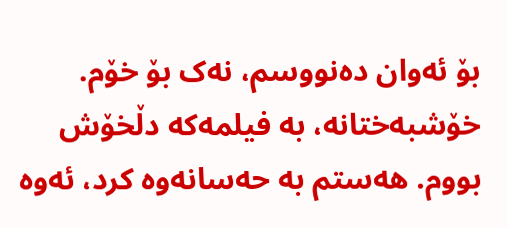بۆ ئەوان دەنووسم، نەک بۆ خۆم. خۆشبەختانە، بە فیلمەکە دڵخۆش بووم. هەستم بە حەسانەوە کرد، ئەوە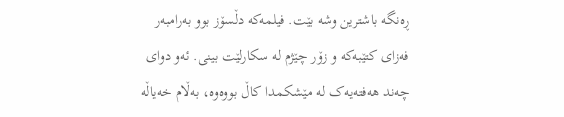ڕەنگە باشترین وشە بێت. فیلمەکە دڵسۆز بوو بەرامبەر فەزای کتێبەکە و زۆر چێژم لە سکارلێت بینی. ئەو دوای چەند هەفتەیەک لە مێشکمدا کاڵ بووەوە، بەڵام خەیاڵە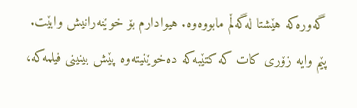گەورەكە هێشتا لەگەڵم مابووەوە. هیوادارم بۆ خوێنەرانیش وابێت. پێم وایە زۆری کات كە کتێبەکە دەخوێنیتەوە پێش بینینی فیلمەکە،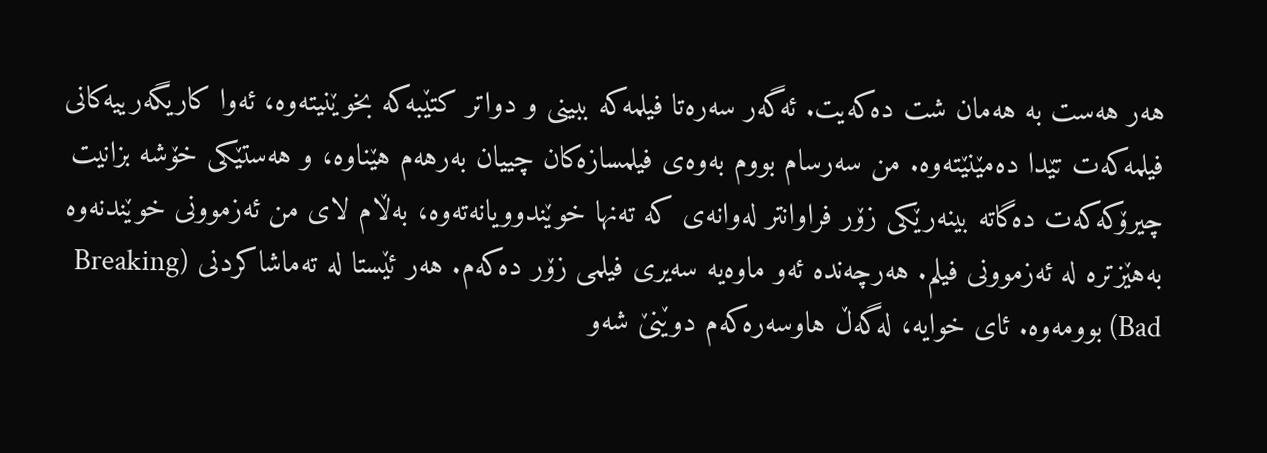هەر هەست بە هەمان شت دەكەیت. ئەگەر سەرەتا فیلمەکە ببینی و دواتر کتێبەکە بخوێنیتەوە، ئەوا كاریگەرییەكانی فیلمەکەت تێدا دەمێنێتەوە. من سەرسام بووم بەوەی فیلمسازەکان چییان بەرهەم هێناوە، و هەستێکی خۆشە بزانیت چیرۆکەکەت دەگاتە بینەرێکی زۆر فراوانتر لەوانەی كە تەنها خوێندوویانەتەوە، بەڵام لای من ئەزموونی خوێندنەوە بەهێزترە لە ئەزموونی فیلم. هەرچەندە ئەو ماوەیە سەیری فیلمی زۆر دەكەم. هەر ئێستا لە تەماشاكردنی (Breaking Bad) بوومەوە. ئای خوایە، لەگەڵ هاوسەرەکەم دوێنێ شەو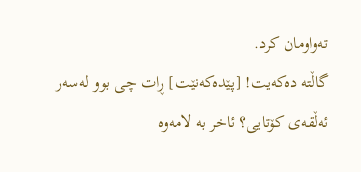تەواومان کرد.
گاڵتە دەکەیت! [پێدەکەنێت] ڕات چی بوو لەسەر ئەڵقەی کۆتایی؟ ئاخر بە لامەوە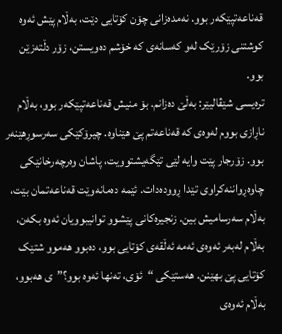قەناعەتپێکەر بوو. نەمدەزانی چۆن کۆتایی دێت، بەڵام پێش ئەوە کوشتنی زۆرێک لەو کەسانەی کە خۆشم دەویستن، زۆر دڵتەزێن بوو.
ترەیسی شێڤالیێر: بەڵێ دەزانم. بۆ منیش قەناعەتپێکەر بوو، بەڵام ناڕازی بووم لەوەی کە قەناعەتم پێ هێناوە. چیرۆکێکی سەرسوڕهێنەر بوو. زۆرجار پێت وایە لێی تێگەیشتوویت، پاشان وەرچەرخانێکی چاوەڕواننەکراوی تێدا ڕوودەدات. ئێمە دەمانەوێت قەناعەتمان بێت، بەڵام سەرسامیش بین. زنجیرەكانی پێشوو توانیبوویان ئەوە بکەن، بەڵام لەبەر ئەوەی ئەمە ئەڵقەی کۆتایی بوو، دەبوو هەموو شتێک کۆتایی پێ بهێنن. هەستێکی “ئۆی، تەنها ئەوە بوو؟”ی هەبوو، بەڵام ئەوەی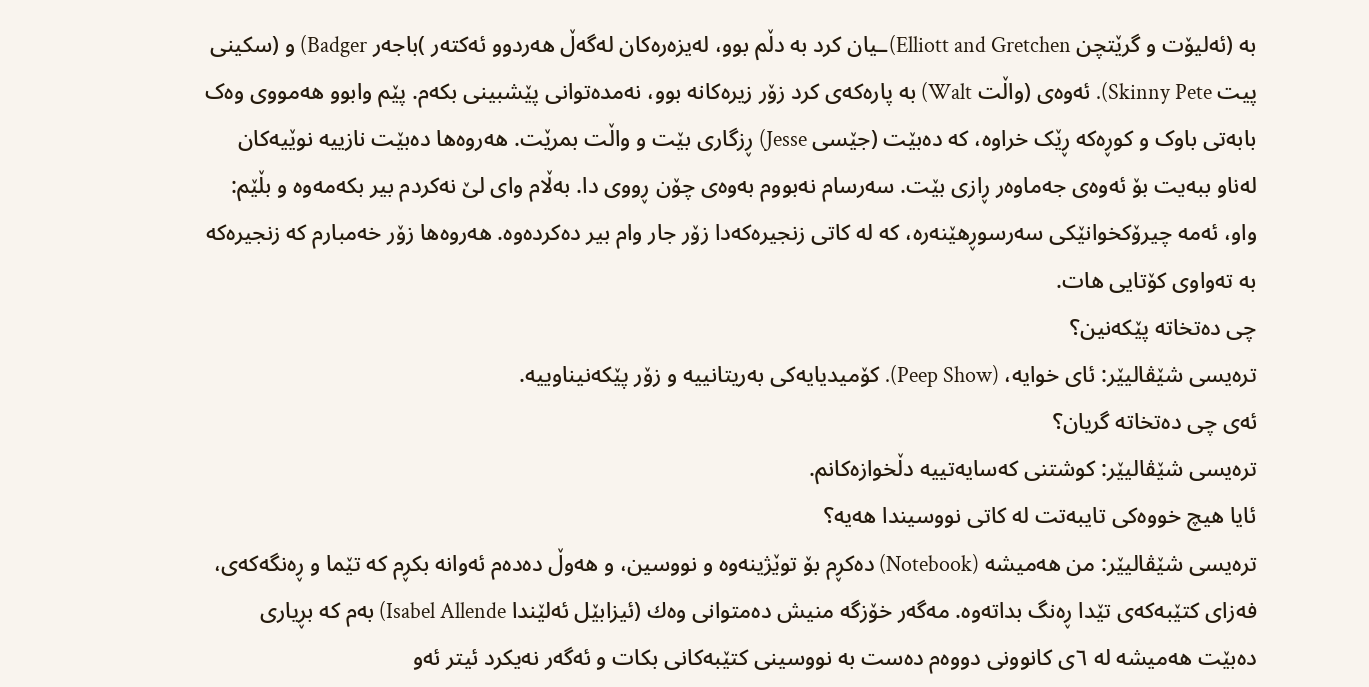بە (ئەلیۆت و گرێتچن Elliott and Gretchen)ـیان کرد بە دڵم بوو، لەیزەرەکان لەگەڵ هەردوو ئەكتەر )باجەر Badger) و (سکینی پیت Skinny Pete). ئەوەی (واڵت Walt) بە پارەکەی کرد زۆر زیرەکانە بوو، نەمدەتوانی پێشبینی بکەم. پێم وابوو هەمووی وەک بابەتی باوک و کوڕەکە ڕێک خراوە، کە دەبێت (جێسی Jesse) ڕزگاری بێت و واڵت بمرێت. هەروەها دەبێت نازییە نوێیەکان لەناو ببەیت بۆ ئەوەی جەماوەر ڕازی بێت. سەرسام نەبووم بەوەی چۆن ڕووی دا. بەڵام وای لێ نەکردم بیر بکەمەوە و بڵێم: واو، ئەمە چیرۆکخوانێکی سەرسوڕهێنەرە، کە لە کاتی زنجیرەکەدا زۆر جار وام بیر دەکردەوە. هەروەها زۆر خەمبارم کە زنجیرەکە بە تەواوی کۆتایی هات.
چی دەتخاتە پێکەنین؟
ترەیسی شێڤالیێر: ئای خوایە، (Peep Show). كۆمیدیایەكی بەریتانییە و زۆر پێکەنیناوییە.
ئەی چی دەتخاتە گریان؟
ترەیسی شێڤالیێر: کوشتنی کەسایەتییە دڵخوازەکانم.
ئایا هیچ خووەکی تایبەتت لە كاتی نووسیندا هەیە؟
ترەیسی شێڤالیێر: من هەمیشە (Notebook) دەکڕم بۆ توێژینەوە و نووسین، و هەوڵ دەدەم ئەوانە بکڕم کە تێما و ڕەنگەكەی، فەزای کتێبەکەی تێدا ڕەنگ بداتەوە. مەگەر خۆزگە منیش دەمتوانی وەك (ئیزابێل ئەلێندا Isabel Allende) بەم كە بڕیاری دەبێت هەمیشە لە ٦ی کانوونی دووەم دەست بە نووسینی کتێبەكانی بکات و ئەگەر نەیکرد ئیتر ئەو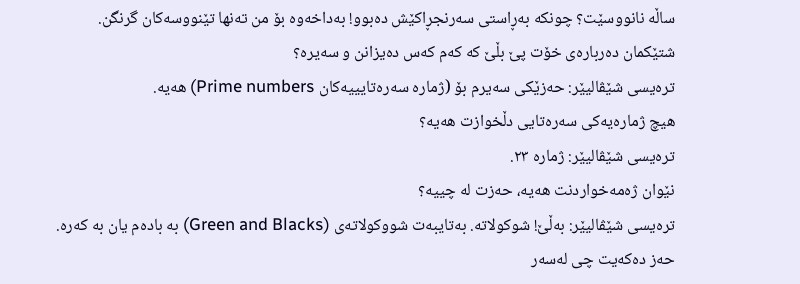ساڵە نانووسێت؟ چونکە بەڕاستی سەرنجڕاکێش دەبوو! بەداخەوە بۆ من تەنها تێنووسەکان گرنگن.
شتێکمان دەربارەی خۆت پێ بڵێ کە كەم کەس دەیزانن و سەیرە؟
ترەیسی شێڤالیێر: حەزێکی سەیرم بۆ (ژمارە سەرەتایییەکان Prime numbers) هەیە.
هیچ ژمارەیەکی سەرەتایی دڵخوازت هەیە؟
ترەیسی شێڤالیێر: ژمارە ٢٣.
نێوان ژەمەخواردنت هەیە، حەزت لە چییە؟
ترەیسی شێڤالیێر: بەڵێ! شوکولاتە. بەتایبەت شووكولاتەی (Green and Blacks) بە بادەم یان بە کەرە.
حەز دەکەیت چی لەسەر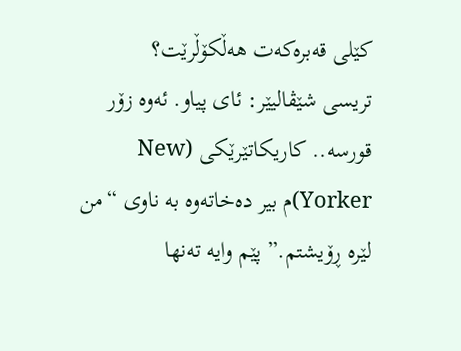کێلی قەبرەکەت هەڵکۆڵرێت؟
تریسی شێڤالیێر: ئای پیاو. ئەوە زۆر قورسە.. کاریکاتێرێکی (New Yorker)م بیر دەخاتەوە بە ناوی “من لێرە ڕۆیشتم.” پێم وایە تەنها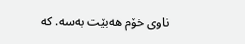ناوی خۆم هەبێت بەسە. کە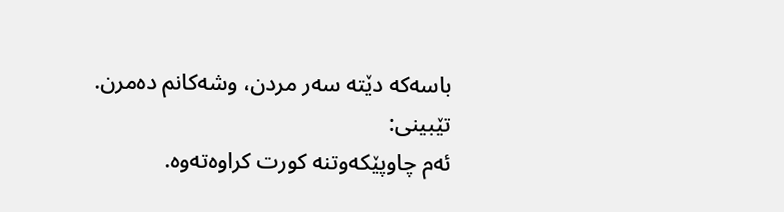باسەکە دێتە سەر مردن، وشەکانم دەمرن.
تێبینی:
ئەم چاوپێکەوتنە کورت کراوەتەوە.